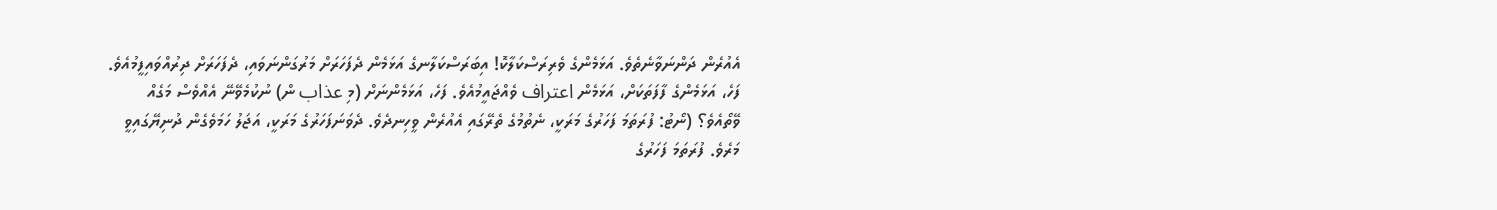އެއުރެން ދަންނަވާނެތެވެ. އަޅަމެންގެ ވެރިރަސްކަލާކޮ! އިބަރަސްކަލާނގެ އަޅަމެން ދެފަހަރަށް މަރުގަންނަވައި، ދެފަހަރަށް ދިރުއްވައިފީމުއެވެ. ފަހެ، އަޅަމެންގެ ފާފަތަކަށް، އަޅަމެން اعتراف ވެއްޖައީމުއެވެ. ފަހެ، އަޅަމެންނަށް (މި عذاب ން) ނުކުމެވޭނޭ އެއްވެސް މަގެއް ވޭތޯއެވެ؟ (ނޯޓު: ފުރަތަމަ ފަހަރުގެ މަރަކީ، ނެތުމުގެ ތެރޭގައި އެއުރެން ވީހިނދެވެ. ދެވަނަފަހަރުގެ މަރަކީ، އަޖަލު ހަމަވެގެން ދުނިޔޭގައިވީ މަރެވެ. ފުރަތަމަ ފަހަރުގެ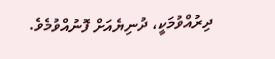ދިރުއްވުމަކީ، ދުނިޔެއަށް ފޮނުއްވުމެވެ.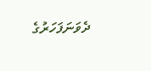ދެވަނަފަހަރުގެ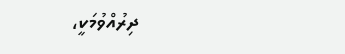ދިރުއްވުމަކީ،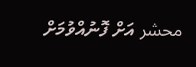محشر އަށް ފޮނުއްވުމަށް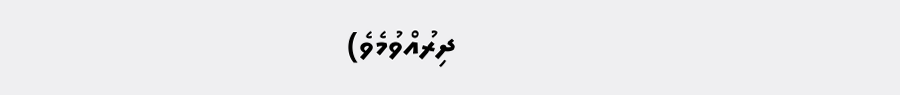ދިރުއްވުމެވެ)